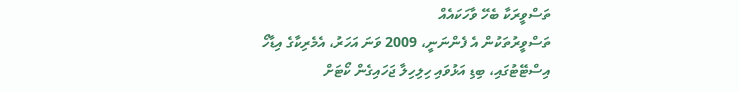ތަސްވީރަކާ ބެހޭ ވާހަކައެއް
ތަސްވީރުތަކުން އެ ފެންނަނީ، 2009 ވަނަ އަހަރު، އެމެރިކާގެ އިޑާހޯ އިސްޓޭޓުގައި، ބިޑި އަޅުވައި ހިލިހިލާ ޖަހައިގެން ކޯޓަށް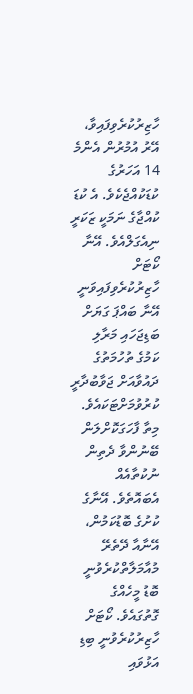ހާޒިރުކުރެވިފައިވާ، އޭރު އުމުރުން އެންމެ 14 އަހަރުގެ ކުޑަކުއްޖެކެވެ. އެ ކުޑަ ކުއްޖާގެ ނަމަކީ ޒަކަރީ ނިއެގަލްއެވެ. އޭނާ ކޯޓަށް ހާޒިރުކުރެވިފައިވަނީ އޭނާ ބައްޕަ ގަޔަށް ބަޑިޖަހައި މަރާލި ކަމުގެ ތުހުމަތުގެ ދައުވާއަށް ޖަވާބުދާރީ ކުރުވުމަށްޓަކައެވެ.
މިތާ ފާހަގަކޮށްލަން ބޭނުންވާ ދެތިން ނުކުތާއެއް އެބައޮތެވެ. އޭނާގެ ކުށުގެ ބޮޑުކަމުން، އޭނާއާ ދޭތެރޭ މުއާމަލާތްކުރެވުނީ ބޮޑު މީހެއްގެ ގޮތުގައެވެ. ކޯޓަށް ހާޒިރުކުރެވުނީ ބިޑި އަޅުވައި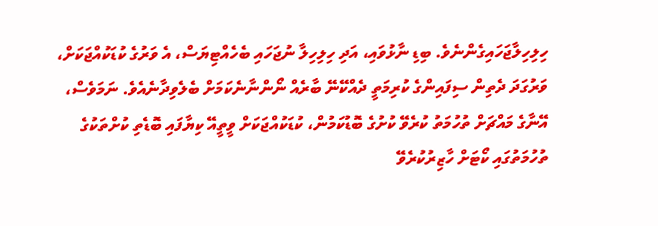ހިލިހިލާޖަހައިގެންނެވެ. ބިޑި ނާޅުވައި، އަދި ހިލިހިލާ ނުޖަހައި ބެހެއްޓިޔަސް، އެ ވަރުގެ ކުޑަކުއްޖަކަށް، ވަރުގަދަ ދެތިން ސިފައިންގެ ކުރިމަތީ ދެއްކޭނޭ ބާރެއް ނޯންނާނެކަމަށް ބެލެވިދާނެއެވެ. ނަމަވެސް، އޭނާގެ މައްޗަށް ތުހުމަތު ކުރެވޭ ކުށުގެ ބޮޑުކަމުން، ކުޑަކުއްޖަކަށް ވީތީއޭ ކިޔާފައި ބޮޑެތި ކުށްތަކުގެ ތުހުމަތުގައި ކޯޓަށް ހާޒިރުކުރެވޭ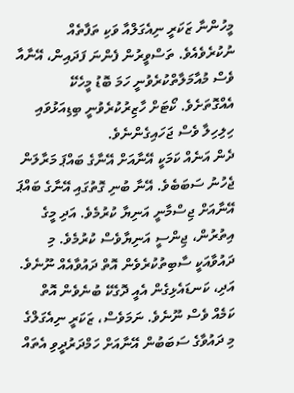މީހުންނާ ޒަކަރީ ނިއެގަލްއާ ވަކި ތަފާތެއް ނުކުރެވެއެވެ. ތަސްވީރުން ފެންނަ ފަދައިން، އޭނާއާ ވެސް މުއާމަލާތްކުރެވުނީ ހަމަ ބޮޑު މީހެކޭ އެއްގޮތަށެވެ. ކޯޓަށް ހާޒިރުކުރެވުނީ ބިޑިއަޅުވައި ހިލިހިލާ ވެސް ޖަހައިގެންނެވެ.
ދެން އަނެއް ކަމަކީ އޭނާއަށް އޭނާގެ ބައްޕަ މަރާލަން ޖެހުނު ސަބަބެވެ. އޭނާ ބުނި ގޮތުގައި އޭނާގެ ބައްޕަ އޭނާއަށް ޖިސްމާނީ އަނިޔާ ކުރުމެވެ. އަދި މީގެ އިތުރުން، ޖިންސީ އަނިޔާވެސް ކުރުމެވެ. މި ދައުވާއަކީ ސާބިތުކުރެވެން އޮތް ދައުވާއެއް ނޫނެވެ. އަދި، ކަނޑައެޅިގެން އެއީ ދޮގެކޭ ބުނެވެން އޮތް ކަމެއް ވެސް ނޫނެވެ. ނަމަވެސް، ޒަކަރީ ނިއެގަލްގެ މި ދައުވާގެ ސަބަބުން އޭނާއަށް ހަމްދަރުދީވި އެތައް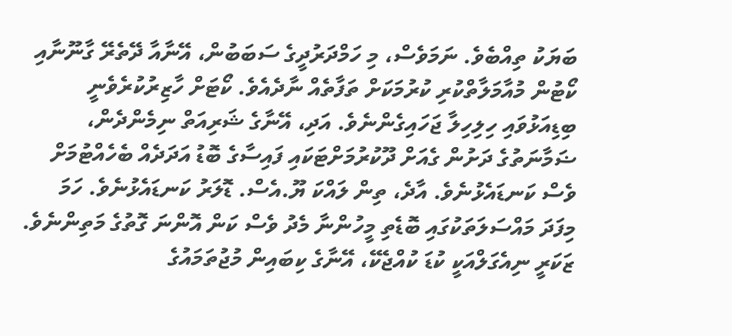ބަޔަކު ތިއްބެވެ. ނަމަވެސް، މި ހަމްދަރުދީގެ ސަބަބުން، އޭނާއާ ދޭތެރޭ ގާނޫނާއި ކޯޓުން މުއާމަލާތްކުރި ކުރުމަކަށް ތަފާތެއް ނާދެއެވެ. ކޯޓަށް ހާޒިރުކުރެވެނީ ބިޑިއަޅުވައި ހިލިހިލާ ޖަހައިގެންނެވެ. އަދި، އޭނާގެ ޝަރިއަތް ނިމެންދެން، ޟަމާނަތުގެ ދަށުން ގެއަށް ދޫކުރުމަށްޓަކައި ފައިސާގެ ބޮޑު އަދަދެއް ބެހެއްޓުމަށް ވެސް ކަނޑައެޅުނެވެ. އާދެ، ތިން ލައްކަ ޔޫ.އެސް. ޑޮލަރު ކަނޑައެޅުނެވެ. ހަމަ މިފަދަ މައްސަލަތަކުގައި ބޮޑެތި މީހުންނާ މެދު ވެސް ކަން އޮންނަ ގޮތުގެ މަތިންނެވެ. ޒަކަރީ ނިއެގަލްއަކީ ކުޑަ ކުއްޖެކޭ، އޭނާގެ ކިބައިން މުޖުތަމައުގެ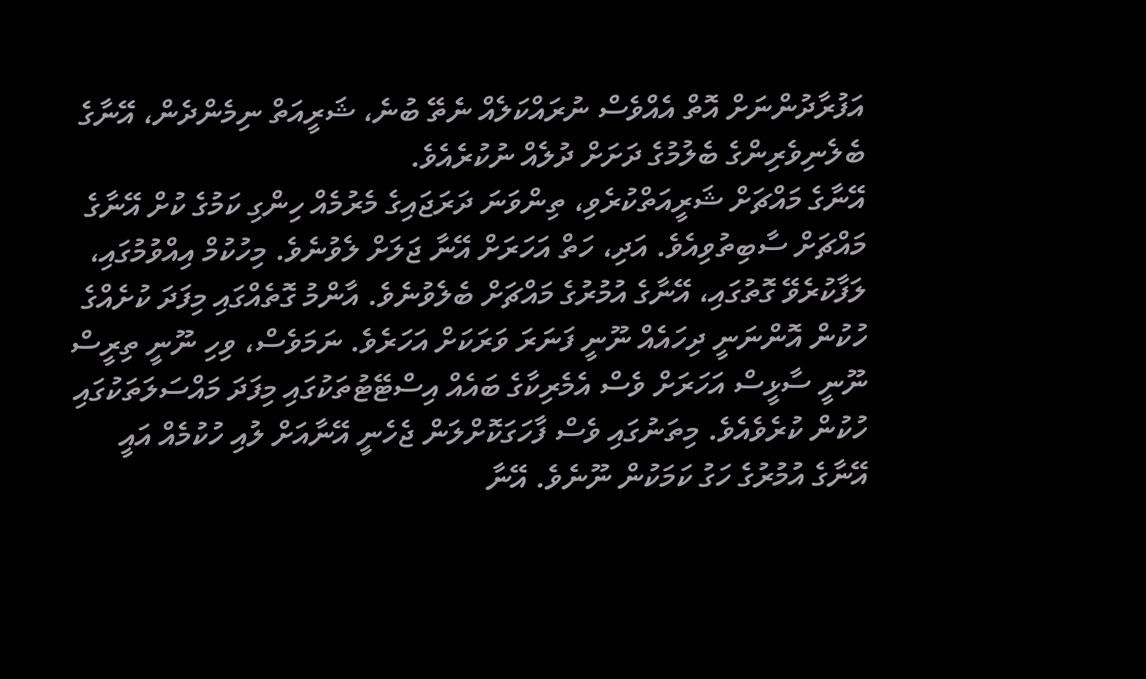އަފުރާދުންނަށް އޮތް އެއްވެސް ނުރައްކަލެއް ނެތޭ ބުނެ، ޝަރީއަތް ނިމެންދެން، އޭނާގެ ބެލެނިވެރިންގެ ބެލުމުގެ ދަށަށް ދުލެއް ނުކުރެއެވެ.
އޭނާގެ މައްޗަށް ޝަރީއަތްކުރެވި، ތިންވަނަ ދަރަޖައިގެ މެރުމެއް ހިންގި ކަމުގެ ކުށް އޭނާގެ މައްޗަށް ސާބިތުވިއެވެ. އަދި، ހަތް އަހަރަށް އޭނާ ޖަލަށް ލެވުނެވެ. މިހުކުމް އިއްވުމުގައި، ލަފާކުރެވޭ ގޮތުގައި، އޭނާގެ އުމުރުގެ މައްޗަށް ބެލެވުނެވެ. އާންމު ގޮތެއްގައި މިފަދަ ކުށެއްގެ ހުކުން އޮންނަނީ ދިހައެއް ނޫނީ ފަނަރަ ވަރަކަށް އަހަރެވެ. ނަމަވެސް، ވިހި ނޫނީ ތިރީސް ނޫނީ ސާޅީސް އަހަރަށް ވެސް އެމެރިކާގެ ބައެއް އިސްޓޭޓުތަކުގައި މިފަދަ މައްސަލަތަކުގައި ހުކުން ކުރެވެއެވެ. މިތަނުގައި ވެސް ފާހަގަކޮށްލަން ޖެހެނީ އޭނާއަށް ލުއި ހުކުމެއް އައީ އޭނާގެ އުމުރުގެ ހަގު ކަމަކުން ނޫނެވެ. އޭނާ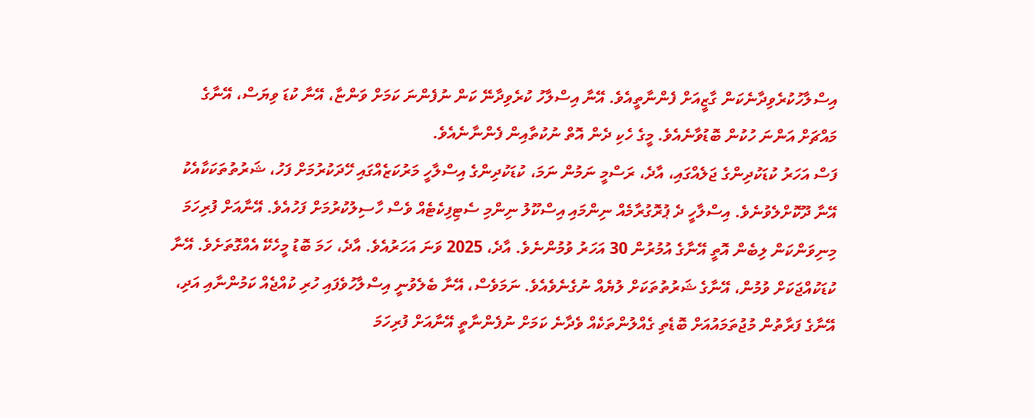އިސްލާހުކުރެވިދާނެކަން ގާޒީއަށް ފެންނާތީއެވެ. އޭނާ އިސްލާހު ކުރެވިދާނޭ ކަން ނުފެންނަ ކަމަށް ވަންޏާ، އޭނާ ކުޑަ ވިޔަސް، އޭނާގެ މައްޗަށް އަންނަ ހުކުން ބޮޑުވާނެއެވެ. މީގެ ހެކި ދެން އޮތް ނުކުތާއިން ފެންނާނެއެވެ.
ފަސް އަހަރު ކުޑަކުދިންގެ ޖަލެއްގައި، އާދެ، ރަސްމީ ނަމުން ނަމަ، ކުޑަކުދިންގެ އިސްލާހީ މަރުކަޒެއްގައި ހޭދަކުރުމަށް ފަހު، ޝަރުތުތަކަކާއެކު އޭނާ ދޫކޮށްލެވުނެވެ. އިސްލާހީ ދެ ޕުރޮގުރާމެއް ނިންމައި އިސްކޫލު ނިންމި ސެޓިފިކެޓެއް ވެސް ހާސިލުކުރުމަށް ފަހުއެވެ. އޭނާއަށް ފުރިހަމަ މިނިވަންކަން ލިބެން އޮތީ އޭނާގެ އުމުރުން 30 އަހަރު ވުމުންނެވެ. އާދެ، 2025 ވަނަ އަހަރުއެވެ. އާދެ، ހަމަ ބޮޑު މީހެކޭ އެއްގޮތަށެވެ. އޭނާ ކުޑަކުއްޖަކަށް ވުމުން، އޭނާގެ ޝަރުތުތަކަށް ލުޔެއް ނުގެނެވެއެވެ. ނަމަވެސް، އޭނާ ބެލެވުނީ އިސްލާހުވެފައި ހުރި ކުއްޖެއް ކަމުންނާއި އަދި، އޭނާގެ ފަރާތުން މުޖުތަމައުއަށް ބޮޑެތި ގެއްލުންތަކެއް ވެދާނެ ކަމަށް ނުފެންނާތީ އޭނާއަށް ފުރިހަމަ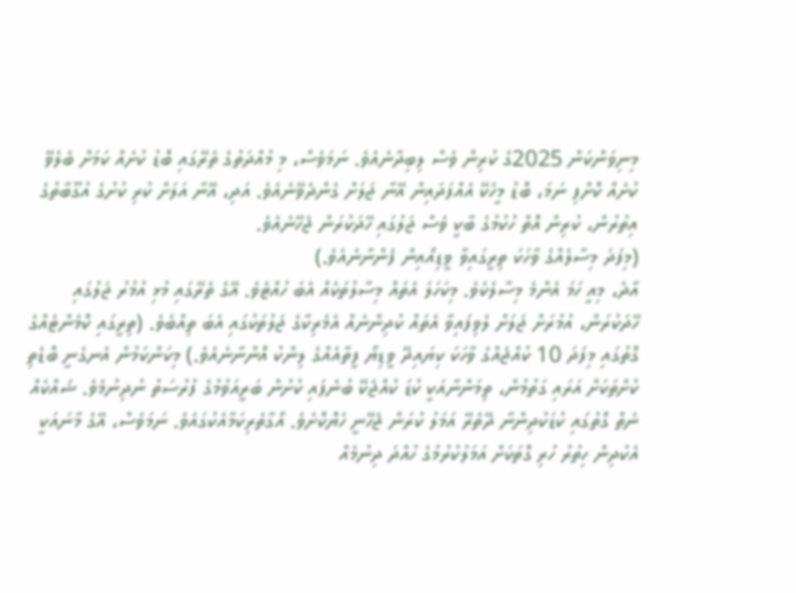މިނިވަންކަން 2025ގެ ކުރިން ވެސް ލިބިދާނެއެވެ. ނަމަވެސް، މި މުއްދަތުގެ ތެރޭގައި ބޮޑު ކުށެއް ކަމަށް ބެލެވޭ ކުށެއް ކޮށްފި ނަމަ، ބޮޑު މީހެކޭ އެއްފަދައިން އޭނާ ޖަލަށް ގެންދެވޭނެއެވެ. އަދި، އޭނާ އަލަށް ކުރި ކުށުގެ އުގޫބާތުގެ އިތުރުން، ކުރިން އޮތް ހުކުމުގެ ބާކީ ވެސް ޖަލުގައި ހޭދަކުރަން ޖެހޭނެއެވެ.
(މިފަދަ މިސާލެއްގެ ވާހަކަ ތިރީގައިވާ ވީޑިއޯއިން ފެންނާނެއެވެ.)
އާދެ، މިއީ ހަމަ އެންމެ މިސާލެކެވެ. މިކަހަލަ އެތައް މިސާލުތަކެއް އެބަ ހުއްޓެވެ. އޭގެ ތެރޭގައި މުޅި އުމުރު ޖަލުގައި ހޭދަކުރަން، އުމުރަށް ޖަލަށް ލެވިފައިވާ އެތައް ކުދިންނެއް އެމެރިކާގެ ޖަލުތަކުގައި އެބަ ތިއްބެވެ. (ތިރީގައި ކޮމެންޓެއްގެ ގޮތުގައި މިފަދަ 10 ކުއްޖެއްގެ ވާހަކަ ކިޔައިދޭ ވީޑިޔޯ ފީތާއެއްގެ ލިންކު އޮންނާނެއެވެ.) މިކަންކަމުން އެނގެނީ ބޮޑެތި ކުށްތަކަށް އަރައި ގަތުމުން، ތިމަންނާއަކީ ކުޑަ ކުއްޖެކޭ ބުނެފައި ކުށުން ބަރީއަވުމުގެ ފުރުސަތު ނުދިނުމެވެ. ޝައްކެއް ނެތް ގޮތުގައި ކުޑަކުދިންނާ ދޭތެރޭ އަމަލު ކުރަން ޖެހޭނީ ހެޔޮކޮށެވެ. އޯގާތެރިކަމާއެކުގައެވެ. ނަމަވެސް، އޭގެ މާނައަކީ އެކުދިން ހިތުރު ހުރި ގޮތަކަށް އަމަލުކުރުމުގެ ހުއްދަ ދިނުމެއް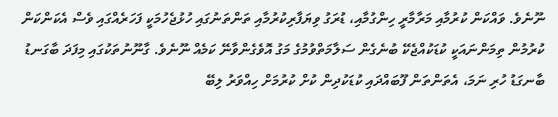ނޫނެވެ. ވައްކަން ކުރުމާއި މަރާމާރީ ހިންގުމާއި، ޑުރަގު ވިޔަފާރިކުރުމާއި ތަންތަނުގައި ހުޅުޖެހުމަކީ ފަހަރެއްގައި ވެސް އެކަންކަން ކުރުމުން ތިމަންނައަކީ ކުޑަކުއްޖެކޭ ބުނެގެން ސަލާމަތްވުމުގެ މަގު އޮވެގެންވާނޭ ކަމެއް ނޫނެވެ. ގާނޫނުތަކުގައި މިފަދަ ބާގަނޑު ބާނގަޑު ހުރި ނަމަ، އެތަންތަން ފޫބައްދައި ކުޑަކުދިން ކުށް ކުރުމަށް ހިއްވަރު ލިބޭ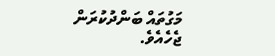މަގުތައް ބަންދުކުރަން ޖެހެއެވެ.